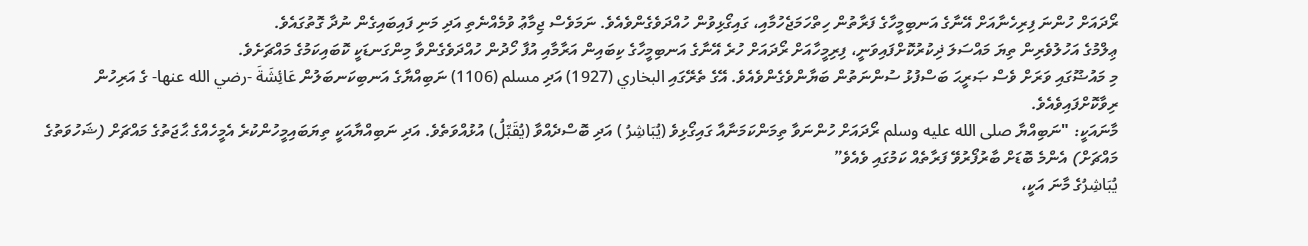ރޯދައަށް ހުންނަ ފިރިހެނާއަށް އޭނާގެ އަނބިމީހާގެ ފަރާތުން ހިތްހަމަޖެހުމާއި، ގައިގޯޅިވުން ހުއްދަވެގެންވެއެވެ. ނަމަވެސް ޖިމާޢު ވުމެއްނެތި އަދި މަނި ފައިބައިގެން ނުދާ ގޮތުގައެވެ.
ޢިލްމުގެ އަހުލުވެރިން ތިޔަ މައްސަލަ ޛިކުރުކޮށްފައިވަނީ، ފިރިމީހާއަށް ރޯދައަށް ހުރެ އޭނާގެ އަނބިމީހާގެ ކިބައިން އަރާމާއި އުފާ ހޯދުން ހުއްދަވެގެންވާ މިންގަނޑަކީ ކޮބައިކަމުގެ މައްޗަށެވެ.
މި މައުޟޫގައި ވަރަށް ވެސް ޞަރީޙަ ބަސްފުޅު ސުންނަތުން ބަޔާންވެގެންވެއެވެ. އޭގެ ތެރޭގައި البخاري (1927) އަދި مسلم (1106) ނަބިއްޔާގެ އަނބިކަނބަލުން عَائِشَةَ -رضي الله عنها- ގެ އަރިހުން ރިވާކޮށްފައިވެއެވެ.
މާނައަކީ: "ނަބިއްޔާ صلى الله عليه وسلم ރޯދައަށް ހުންނަވާ ތިމަންކަމަނާއާ ގައިގޯޅިވެ (يُبَاشِرُ ) އަދި ބޮސްދެއްވާ (يُقَبِّلُ) އުޅުއްވަތެވެ. އަދި ނަބިއްޔާއަކީ ތިޔަބައިމީހުންކުރެ އެމީހެއްގެ ޙާޖަތުގެ މައްޗަށް (ޝަހުވަތުގެ މައްޗަށް) އެންމެ ބޮޑަށް ބާރުފޯރުވޭ ފަރާތެއް ކަމުގައި ވެއެވެ”
يُبَاشِرُގެ މާނަ އަކީ،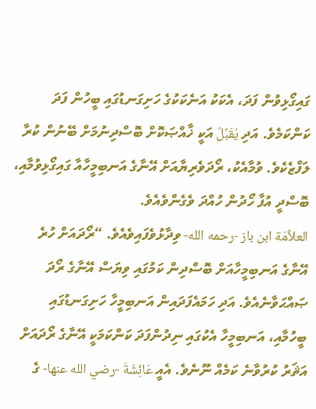ގައިގޯޅިވުން ފަދަ، އެކަކު އަނެކަކުގެ ހަށިގަނޑުގައި ބީހުން ފަދަ ކަންކަމެވެ. އަދި يُقَبِّلُ އަކީ ޚާއްޞަކޮށް ބޮސްދިނުމަށް ބޭނުން ކުރާ ލަފްޒެކެވެ. ވުމާއެކު، ރޯދަވެރިޔާއަށް އޭނާގެ އަނބިމީހާއާ ގައިގޯޅިވުމާއި، ބޮސްދީ އުފާ ހޯދުން ހުއްދަ ވެގެންވެއެވެ.
العلاَّمَة ابن باز -رحمه الله- ވިދާޅުވެފައިވެއެވެ. “ރޯދައަށް ހުރެ އޭނާގެ އަނބިމީހާއަށް ބޮސްދިން ކަމުގައި ވިޔަސް އޭނާގެ ރޯދަ ޞައްޙަވާނެއެވެ. އަދި ހަމައެފަދައިން އަނބިމީހާ ހަށިގަނޑުގައި ބީހުމާއި، އަނބިމީހާ އެކުގައި ނިދުންފަދަ ކަންކަމަކީ އޭނާގެ ރޯދައަށް އަޘަރު ކުރުވާނެ ކަމެއް ނޫނެވެ. އެއީ عَائِشَةَ -رضي الله عنها- ގެ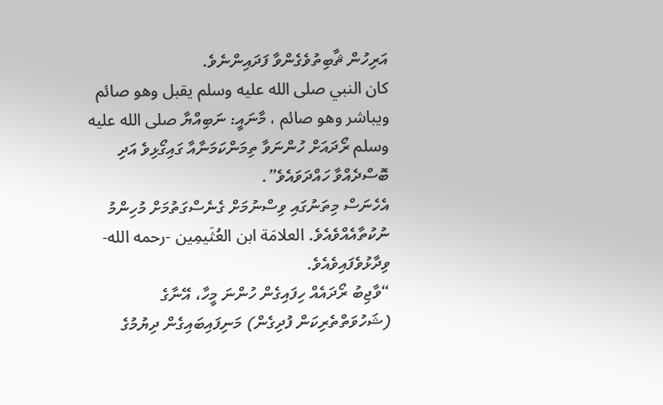އަރިހުން ޘާބިތުވެގެންވާ ފަދައިންނެވެ.
كان النبي صلى الله عليه وسلم يقبل وهو صائم ويباشر وهو صائم ، މާނައީ: ނަބިއްޔާ صلى الله عليه وسلم ރޯދައަށް ހުންނަވާ ތިމަންކަމަނާއާ ގައިގޯޅިވެ އަދި ބޮސްދެއްވާ ހައްދަވައެވެ”.
އެހެނަސް މިތަނުގައި ވިސްނުމަށް ގެނެސްގަތުމަށް މުހިންމު ނުކުތާއެއްވެއެވެ. العلامَة ابن العُثَيمِين -رحمه الله- ވިދާޅުވެފައިވެއެވެ.
“ވާޖިބު ރޯދައެއް ހިފައިގެން ހުންނަ މީހާ، އޭނާގެ (ޝަހުވަތްތެރިކަން ފުދިގެން) މަނިފައިބައިގެން ދިޔުމުގެ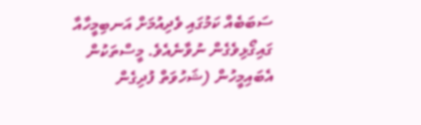ސަބަބެއް ކަމުގައި ވެދިއުމަށް އަނބިމީހާއާ ގައިގޯޅިވެގެން ނުވާނެއެވެ. މީސްތަކުން އެބައިމީހުން (ޝަހުވަތް ފުދިގެން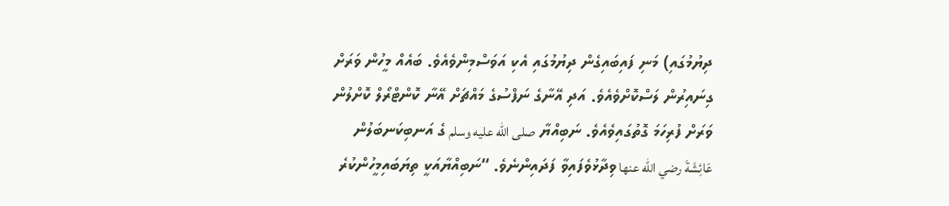ދިޔުމުގައި) މަނި ފައިބައިގެން ދިޔުމުގައި އެކި އަވަސްމިންވެއެވެ. ބައެއް މީހުން ވަރަށް ގިނައިރުން ލަސްކޮށްވެއެވެ. އަދި އޭނާގެ ނަފްސުގެ މައްޗަށް އޭނާ ކޮންޓްރޯލް ކޮށްލުން ވަރަށް ފުރިހަމަ ގޮތުގައިވެއެވެ. ނަބިއްޔާ صلى الله عليه وسلم ގެ އަނބިކަނބަލުން عَائِشَةَ رضي الله عنها ވިދާޅުވެފައިވާ ފަދައިންނެވެ. “ނަބިއްޔާއަކީ ތިޔަބައިމީހުންކުރެ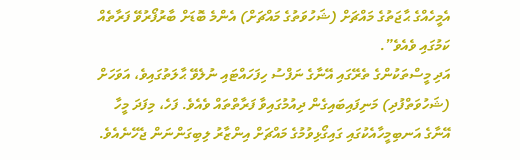އެމީހެއްގެ ޙާޖަތުގެ މައްޗަށް (ޝަހުވަތުގެ މައްޗަށް) އެންމެ ބޮޑަށް ބާރުފޯރުވޭ ފަރާތެއް ކަމުގައި ވެއެވެ”.
އަދި މީސްތަކުންގެ ތެރޭގައި އޭނާގެ ނަފްސު ހިފަހައްޓައި ނުލެވޭ ޙާލަތުގައިވެ، އަވަހަށް (ޝަހުވަތްފުދި) މަނިފައިބައިގެން ދިއުމުގައިވާ ފަރާތްތައް ވެއެވެ. ފަހެ، މިފަދަ މީހާ އޭނާގެ އަނބިމީހާއެކުގައި ގައިގޯޅިވުމުގެ މައްޗަށް އިންޒާރު ލިބިގަންނަން ޖެހޭނެއެވެ.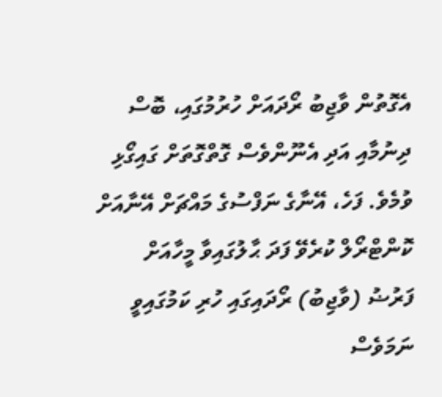އެގޮތުން ވާޖިބު ރޯދައަށް ހުރުމުގައި، ބޮސް ދިނުމާއި އަދި އެނޫންވެސް ގޮތްގޮތަށް ގައިގޯޅި ވުމެވެ. ފަހެ، އޭނާގެ ނަފްސުގެ މައްޗަށް އޭނާއަށް ކޮންޓްރޯލް ކުރެވޭ ފަދަ ޙާލުގައިވާ މީހާއަށް ފަރުޟު (ވާޖިބު) ރޯދައިގައި ހުރި ކަމުގައިވީ ނަމަވެސް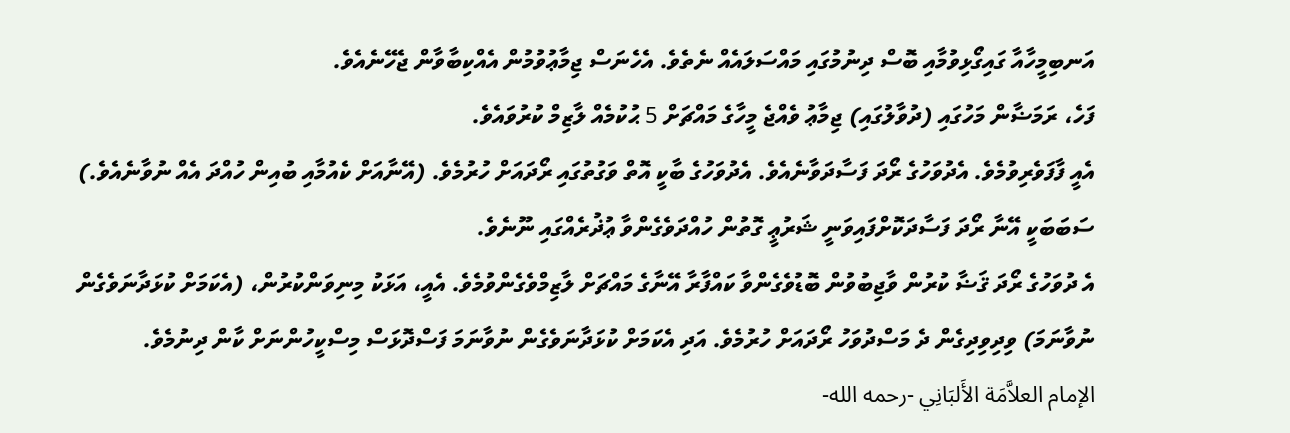އަނބިމީހާއާ ގައިގޯޅިވުމާއި ބޮސް ދިނުމުގައި މައްސަލައެއް ނެތެވެ. އެހެނަސް ޖިމާޢުވުމުން އެއްކިބާވާން ޖެހޭނެއެވެ.
ފަހެ، ރަމަޟާން މަހުގައި (ދުވާލުގައި) ޖިމާޢު ވެއްޖެ މީހާގެ މައްޗަށް 5 ޙުކުމެއް ލާޒިމް ކުރުވައެވެ.
އެއީ ފާފަވެރިވުމެވެ. އެދުވަހުގެ ރޯދަ ފަސާދަވާނެއެވެ. އެދުވަހުގެ ބާކީ އޮތް ވަގުތުގައި ރޯދައަށް ހުރުމެވެ. (އޭނާއަށް ކެއުމާއި ބުއިން ހުއްދަ އެއް ނުވާނެއެވެ.) ސަބަބަކީ އޭނާ ރޯދަ ފަސާދަކޮށްފައިވަނީ ޝަރުޢީ ގޮތުން ހުއްދަވެގެންވާ ޢުޛުރެއްގައި ނޫނެވެ.
އެ ދުވަހުގެ ރޯދަ ޤަޟާ ކުރުން ވާޖިބުވުން ބޮޑުވެގެންވާ ކައްފާރާ އޭނާގެ މައްޗަށް ލާޒިމްވެގެންވުމެވެ. އެއީ، އަޅަކު މިނިވަންކުރުން، (އެކަމަށް ކުޅަދާނަވެގެން ނުވާނަމަ) ވިދިވިދިގެން ދެ މަސްދުވަހު ރޯދައަށް ހުރުމެވެ. އަދި އެކަމަށް ކުޅަދާނަވެގެން ނުވާނަމަ ފަސްދޮޅަސް މިސްކީހުންނަށް ކާން ދިނުމެވެ.
الإمام العلاَّمَة الأَلبَانِي -رحمه الله-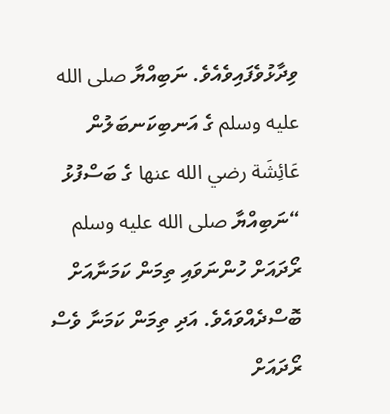ވިދާޅުވެފައިވެއެވެ. ނަބިއްޔާ صلى الله عليه وسلم ގެ އަނބިކަނބަލުން عَائِشَة رضي الله عنها ގެ ބަސްފުޅު “ނަބިއްޔާ صلى الله عليه وسلم ރޯދައަށް ހުންނަވައި ތިމަން ކަމަނާއަށް ބޮސްދެއްވައެވެ. އަދި ތިމަން ކަމަނާ ވެސް ރޯދައަށް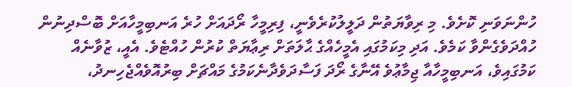ހުންނަވަނި ކޮށެވެ. މި ރިވާޔަތުން ދަލީލުކުރެވެނީ، ފިރިމީހާ ރޯދައަށް ހުރެ އަނބިމީހާއަށް ބޮސްދިނުން ހުއްދަވެގެންވާ ކަމެވެ. އަދި މިކަމުގައި އެމީހެއްގެ ޙާލަތަށް ރިޢާޔަތް ކުރުން ހުއްޓެވެ. އެއީ، ޒުވާނެއް ކަމުގައިވެ، އަނބިމީހާއާ ޖިމާޢުވެ އޭނާގެ ރޯދަ ފަސާދަވެދާނެކަމުގެ މައްޗަށް ބިރުއޮވެއްޖެހިނދު،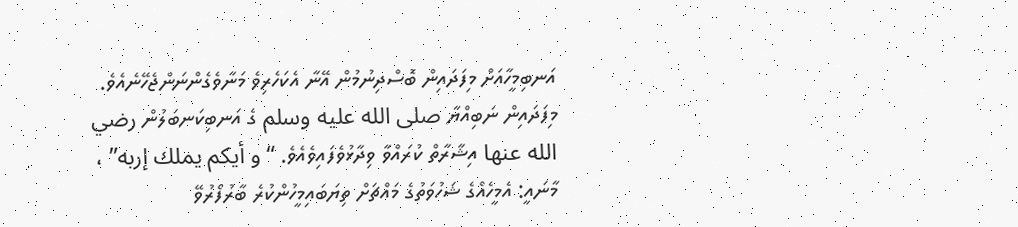އަނބިމީހާއަށް މިފަދައިން ބޮސްދިނުމުން އޭނާ އެކަހެރިވެ މަނާވެގެންނަންޖެހޭނެއެވެ. މިފަދައިން ނަބިއްޔާ صلى الله عليه وسلم ގެ އަނބިކަނބަލުން رضي الله عنها އިޝާރާތް ކުރައްވާ ވިދާޅުވެފައިވެއެވެ. “و أيكم يملك إربه” ، މާނައީ: އެމީހެއްގެ ޝަހުވަތުގެ މައްޗަށް ތިޔަބައިމީހުންކުރެ ބާރުފޯރުވޭ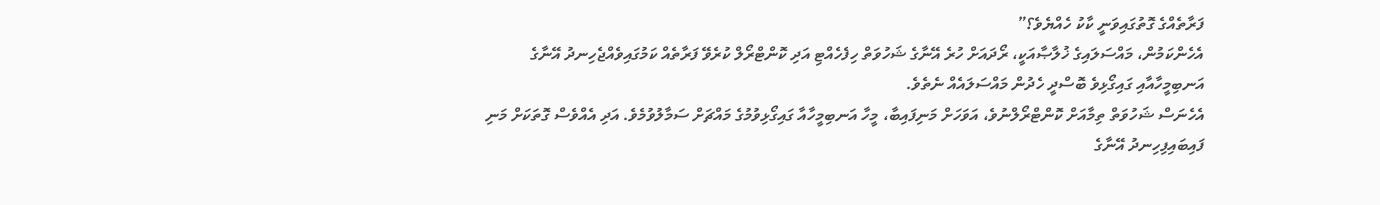ފަރާތެއްގެ ގޮތުގައިވަނީ ކާކު ހެއްޔެވެ؟”
އެހެންކަމުން، މައްސަލައިގެ ޚުލާޞާއަކީ، ރޯދައަށް ހުރެ އޭނާގެ ޝަހުވަތް ހިފެހެއްޓި އަދި ކޮންޓްރޯލް ކުރެވޭ ފަރާތެއް ކަމުގައިވެއްޖެހިނދު އޭނާގެ އަނބިމީހާއާއި ގައިގޯޅިވެ ބޮސްދީ ހެދުން މައްސަލައެއް ނެތެވެ.
އެހެނަސް ޝަހުވަތް ތިމާއަށް ކޮންޓްރޯލްނުވެ، އަވަހަށް މަނިފައިބާ، މީހާ އަނބިމީހާއާ ގައިގޯޅިވުމުގެ މައްޗަށް ސަމާލުވުމެވެ. އަދި އެއްވެސް ގޮތަކަށް މަނި ފައިބައިފިހިނދު އޭނާގެ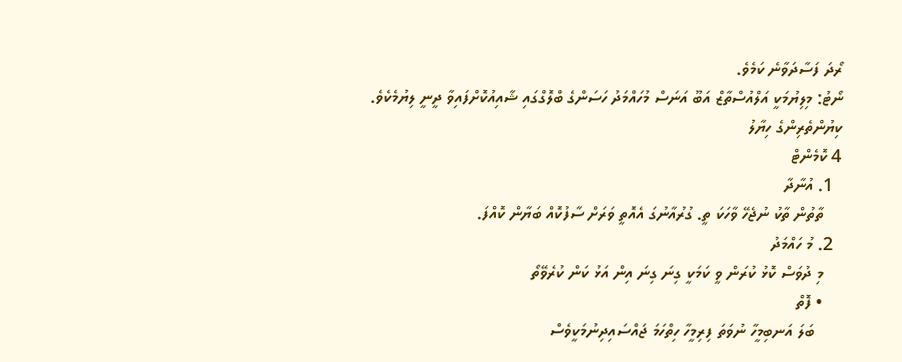ރޯދަ ފަސާދަވާނެ ކަމެވެ.
ނޯޓު: މިލިޔުމަކީ އަލްއުސްތާޒް އަބޫ އަނަސް މުހައްމަދު ހަސަންގެ ބްލޮގްގައި ޝާއިއުކޮށްފައިވާ ދީނީ ލިޔުމެކެވެ.
ކިޔުންތެރިންގެ ހިޔާލު
4 ކޮމެންޓް
  1. އުނާދާ
    ތާތުން ތާކު ނުޖެހޭ ވާހަކަ ތީ. ގުރުއާނުގަ އެއޮތީ ވަރަށް ސާފުކޮއް ބަޔާން ކޮއްފަ.
  2. މު ހައްމަދު
    މި ދުވަސް ކޮޅު ކުރަން ވީ ކަމަކީ ގިނަ ގިނަ އިން އަޅު ކަން ކުރެވޭތޯ
    • ފޮތް
      ބަލަ އަނބިމީހާ ނުވަތަ ފިރިމީހާ ހިތްހަމަ ޖައްސައިދިނުމަކީވެސް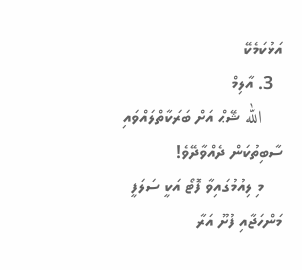އަޅުކަމެކޭ
  3. އާލިމް
    الله ޝޭޙް އަށް ބަރަކާތްލައްވައި ސާބިތުކަން ދެއްވާދޭވެ!
    މި ލިއުމުގައިވާ ފޮޓޯ އަކީ ސަލަފީ މަންހަޖާއި ފުށޫ އަރާ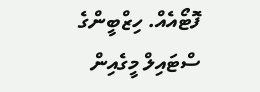ފޮޓޯއެއް. ހިޒްބީންގެ ސްޓައިލް މީގެއިން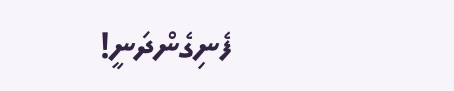ފެނިގެންދަނީ!